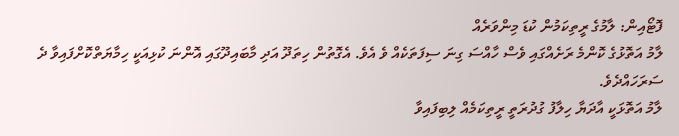ފޮޓޯއިން: ލާމުގެ ރީތިކަމުން ކުޑަ މިންވަރެއް
ލާމު އަތޮޅުގެ ކޮންމެ ރަށެއްގައި ވެސް ހާއްސަ ގިނަ ސިފަތަކެއް ވެ އެވެ. އެގޮތުން ހިތަދޫ އަދި މާބައިދޫގައި އޮންނަ ކުޅިއަކީ ހިމާޔަތްކޮށްފައިވާ ދެ ސަރަހައްދެވެ.
ލާމު އަތޮޅަކީ އާދަޔާ ހިލާފު ގުދުރަތީ ރީތިކަމެއް ލިބިފައިވާ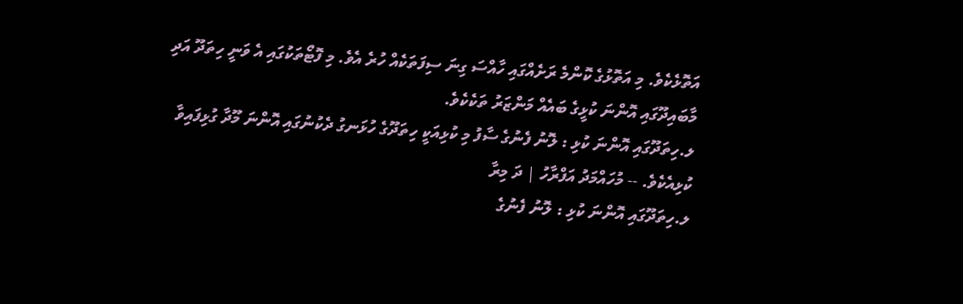އަތޮޅެކެވެ. މި އަތޮޅުގެ ކޮންމެ ރަށެއްގައި ހާއްސަ ގިނަ ސިފަތަކެއް ހުރެ އެވެ. މި ފޮޓޯތަކުގައި އެ ވަނީ ހިތަދޫ އަދި މާބައިދޫގައި އޮންނަ ކުޅީގެ ބައެއް މަންޒަރު ތަކެކެވެ.
ލ.ހިތަދޫގައި އޮންނަ ކުޅި : ލޮނު ފެނުގެ ސާފު މި ކުޅިއަކީ ހިތަދޫގެ ހުޅަނގު ދެކުނުގައި އޮންނަ މޫދާ ގުޅިފައިވާ ކުޅިއެކެވެ. -- މުހައްމަދު އަފްރާހު | ދަ މިރާ
ލ.ހިތަދޫގައި އޮންނަ ކުޅި : ލޮނު ފެނުގެ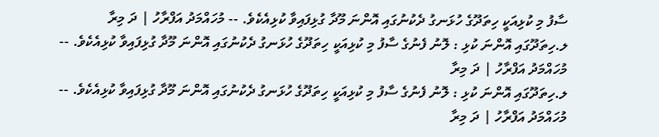ސާފު މި ކުޅިއަކީ ހިތަދޫގެ ހުޅަނގު ދެކުނުގައި އޮންނަ މޫދާ ގުޅިފައިވާ ކުޅިއެކެވެ. -- މުހައްމަދު އަފްރާހު | ދަ މިރާ
ލ.ހިތަދޫގައި އޮންނަ ކުޅި : ލޮނު ފެނުގެ ސާފު މި ކުޅިއަކީ ހިތަދޫގެ ހުޅަނގު ދެކުނުގައި އޮންނަ މޫދާ ގުޅިފައިވާ ކުޅިއެކެވެ. -- މުހައްމަދު އަފްރާހު | ދަ މިރާ
ލ.ހިތަދޫގައި އޮންނަ ކުޅި : ލޮނު ފެނުގެ ސާފު މި ކުޅިއަކީ ހިތަދޫގެ ހުޅަނގު ދެކުނުގައި އޮންނަ މޫދާ ގުޅިފައިވާ ކުޅިއެކެވެ. -- މުހައްމަދު އަފްރާހު | ދަ މިރާ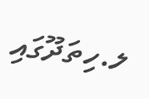ލ.ހިތަދޫގައި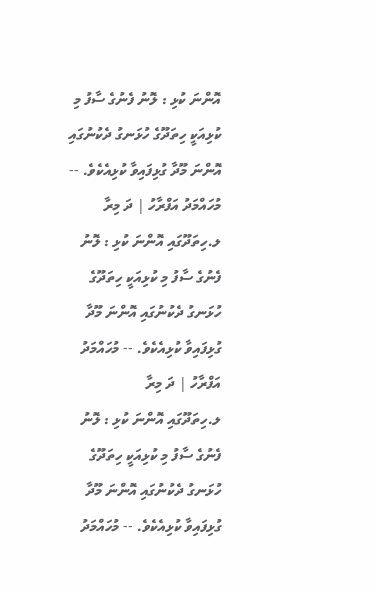އޮންނަ ކުޅި : ލޮނު ފެނުގެ ސާފު މި ކުޅިއަކީ ހިތަދޫގެ ހުޅަނގު ދެކުނުގައި އޮންނަ މޫދާ ގުޅިފައިވާ ކުޅިއެކެވެ. -- މުހައްމަދު އަފްރާހު | ދަ މިރާ
ލ.ހިތަދޫގައި އޮންނަ ކުޅި : ލޮނު ފެނުގެ ސާފު މި ކުޅިއަކީ ހިތަދޫގެ ހުޅަނގު ދެކުނުގައި އޮންނަ މޫދާ ގުޅިފައިވާ ކުޅިއެކެވެ. -- މުހައްމަދު އަފްރާހު | ދަ މިރާ
ލ.ހިތަދޫގައި އޮންނަ ކުޅި : ލޮނު ފެނުގެ ސާފު މި ކުޅިއަކީ ހިތަދޫގެ ހުޅަނގު ދެކުނުގައި އޮންނަ މޫދާ ގުޅިފައިވާ ކުޅިއެކެވެ. -- މުހައްމަދު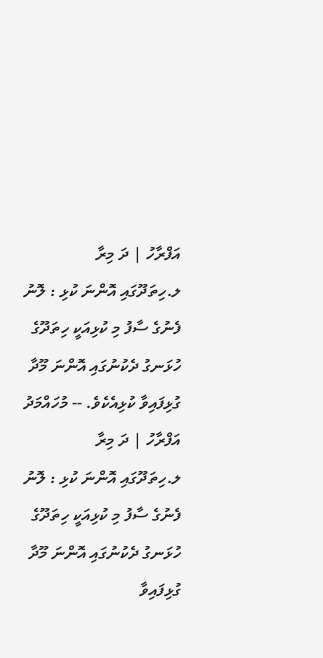އަފްރާހު | ދަ މިރާ
ލ.ހިތަދޫގައި އޮންނަ ކުޅި : ލޮނު ފެނުގެ ސާފު މި ކުޅިއަކީ ހިތަދޫގެ ހުޅަނގު ދެކުނުގައި އޮންނަ މޫދާ ގުޅިފައިވާ ކުޅިއެކެވެ. -- މުހައްމަދު އަފްރާހު | ދަ މިރާ
ލ.ހިތަދޫގައި އޮންނަ ކުޅި : ލޮނު ފެނުގެ ސާފު މި ކުޅިއަކީ ހިތަދޫގެ ހުޅަނގު ދެކުނުގައި އޮންނަ މޫދާ ގުޅިފައިވާ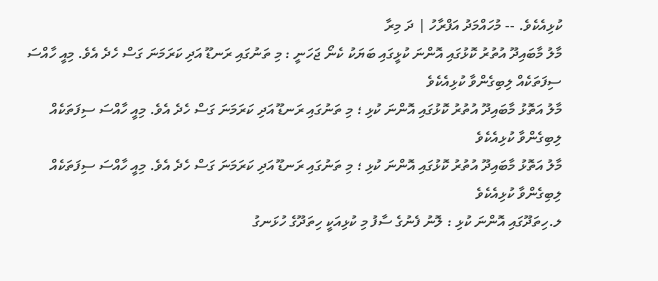ކުޅިއެކެވެ. -- މުހައްމަދު އަފްރާހު | ދަ މިރާ
މާލު މާބައިދޫ އުތުރު ކޮޅުގައި އޮންނަ ކުޅީގައި ބަޔަކު ކެނޯ ޖަހަނީ : މި ތަނުގައި ރަނޑޫ އަދި ކަރަމަނަ ގަސް ހެދެ އެވެ. މިއީ ހާއްސަ ސިފަތަކެއް ލިބިގެންވާ ކުޅިއެކެވެ
މާލު އަތޮޅު މާބައިދޫ އުތުރު ކޮޅުގައި އޮންނަ ކުޅި ؛ މި ތަނުގައި ރަނޑޫ އަދި ކަރަމަނަ ގަސް ހެދެ އެވެ. މިއީ ހާއްސަ ސިފަތަކެއް ލިބިގެންވާ ކުޅިއެކެވެ
މާލު އަތޮޅު މާބައިދޫ އުތުރު ކޮޅުގައި އޮންނަ ކުޅި ؛ މި ތަނުގައި ރަނޑޫ އަދި ކަރަމަނަ ގަސް ހެދެ އެވެ. މިއީ ހާއްސަ ސިފަތަކެއް ލިބިގެންވާ ކުޅިއެކެވެ
ލ.ހިތަދޫގައި އޮންނަ ކުޅި : ލޮނު ފެނުގެ ސާފު މި ކުޅިއަކީ ހިތަދޫގެ ހުޅަނގު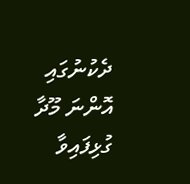ދެކުނުގައި އޮންނަ މޫދާ ގުޅިފައިވާ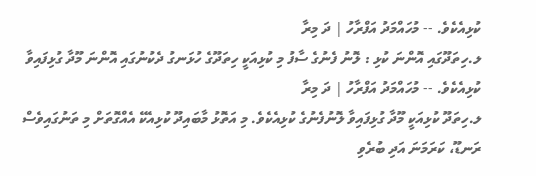ކުޅިއެކެވެ. -- މުހައްމަދު އަފްރާހު | ދަ މިރާ
ލ.ހިތަދޫގައި އޮންނަ ކުޅި : ލޮނު ފެނުގެ ސާފު މި ކުޅިއަކީ ހިތަދޫގެ ހުޅަނގު ދެކުނުގައި އޮންނަ މޫދާ ގުޅިފައިވާ ކުޅިއެކެވެ. -- މުހައްމަދު އަފްރާހު | ދަ މިރާ
ލ.ހިތަދޫ ކުޅިއަކީ މޫދާ ގުޅިފައިވާ ލޮނުފެނުގެ ކުޅިއެކެވެ. މި އަތޮޅު މާބައިދޫ ކުޅިއެކޭ އެއްގޮތަށް މި ތަނުގައިވެސް ރަނޑޫ، ކަރަމަނަ އަދި ބުރެވި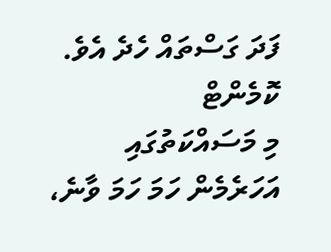ފަދަ ގަސްތައް ހެދެ އެވެ.
ކޮމެންޓް
މި މަސައްކަތުގައި އަހަރެމެން ހަމަ ހަމަ ވާނެ،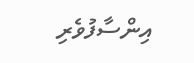އިންސާފުވެރި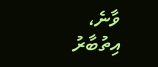ވާނެ، އިތުބާރު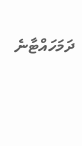ދަމަހައްޓާނެ